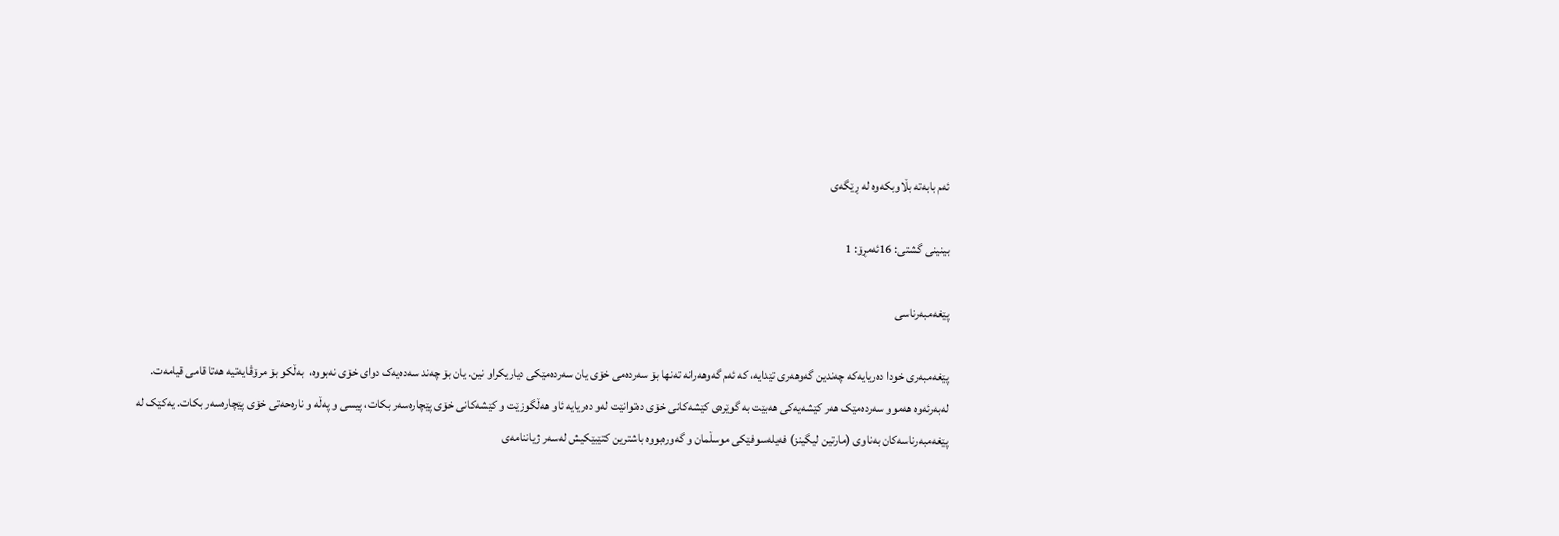ئەم بابەتە بڵاوبکەوە لە ڕێگەی

بینینی گشتی: 16ئەمڕۆ: 1

پێغه‌مبه‌رناسی

پێغەمبەری خودا دەریایەکە چەندین گەوهەری تێدایە، کە ئەم گەوهەرانە تەنها بۆ سەردەمی خۆی یان سەردەمێکی دیاریکراو نین. یان بۆ چەند سەدەیەک دوای خۆی نەبووە،  بەڵکو بۆ مرۆڤایەتیە هەتا قامی قیامەت. لەبەرئەوە هەموو سەردەمێک هەر کێشەیەکی هەبێت بە گوێرەی کێشەکانی خۆی دەتوانێت لەو ده‌ریایه‌ ئاو هەڵگوزێت و کێشەکانی خۆی پێچارەسەر بکات، پیسی و پەڵە و نارەحەتی خۆی پێچارەسەر بکات. یەکێک لە پێغەمبەرناسەکان بەناوی (مارتین لیگینز) فەیلەسوفێکی موسڵمان و گەورەبووە باشترین کتێبێکیش لەسەر ژیاننامەی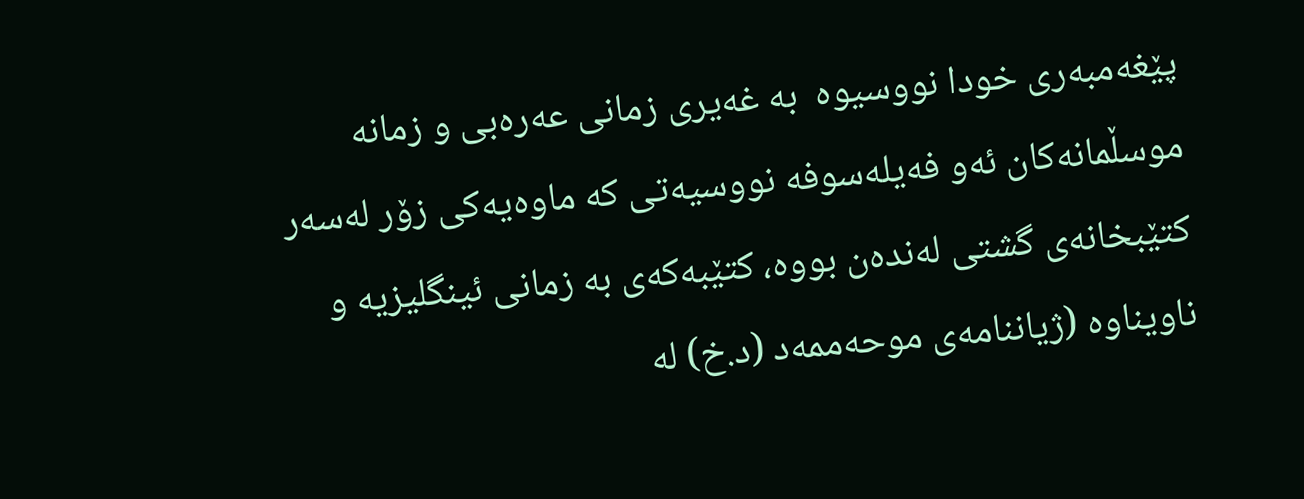پێغەمبەری خودا نووسيوه  بە غەیری زمانی عەرەبی و زمانە موسڵمانەکان ئەو فەیلەسوفە نووسیەتی کە ماوەیەکی زۆر لەسەر کتێبخانەی گشتی لەندەن بووە، کتێبەکەی بە زمانی ئینگلیزیە و ناویناوە (ژیاننامەی موحەممەد (د.خ) لە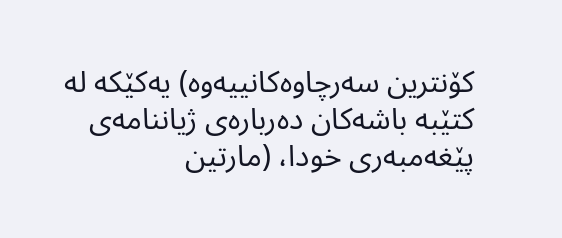کۆنترین سەرچاوەکانییەوە) یەکێکە لە کتێبە باشەکان دەربارەی ژیاننامەی پێغەمبەری خودا، (مارتین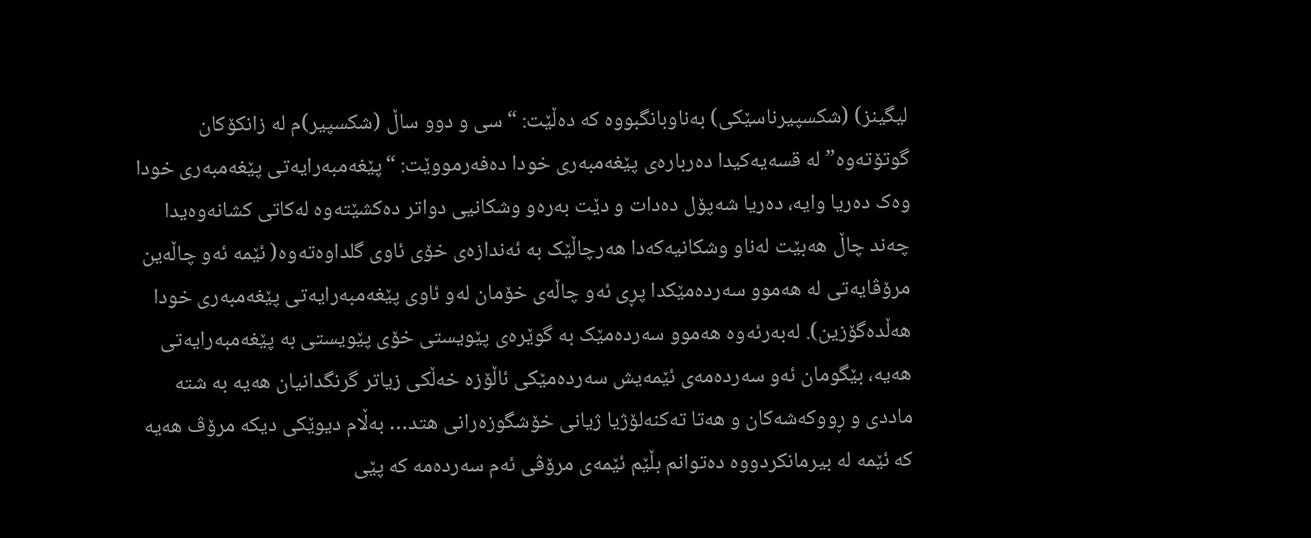لیگینز) (شکسپیرناسێکی) بەناوبانگبووە کە دەڵێت: “سی و دوو ساڵ (شکسپیر)م لە زانکۆکان گوتۆتەوە” لە قسەیەکیدا دەربارەی پێغەمبەری خودا دەفەرمووێت: “پێغەمبەرایەتی پێغەمبەری خودا  وەک دەریا وایە، دەریا شەپۆل دەدات و دێت بەرەو وشکانیی دواتر دەکشێتەوە لەکاتی کشانەوەیدا چەند چاڵ هەبێت لەناو وشکانیەکەدا هەرچاڵێک بە ئەندازەی خۆی ئاوی گلداوەتەوە( ئێمە ئەو چاڵەین مرۆڤایەتی لە هەموو سەردەمێکدا پڕی ئەو چاڵەی خۆمان لەو ئاوی پێغەمبەرایەتی پێغەمبەری خودا هەڵدەگۆزین). لەبەرئەوە هەموو سەردەمێک بە گوێرەی پێویستی خۆی پێویستی بە پێغەمبەرایەتی هەیە، بێگومان ئەو سەردەمەی ئێمەیش سەردەمێکی ئاڵۆزە خەڵکی زیاتر گرنگدانیان هەیە بە شتە ماددی و ڕووکەشەکان و هەتا تەکنەلۆژیا ژیانی خۆشگوزەرانی هتد… بەڵام دیوێکی دیکە مرۆڤ هەیە کە ئێمە لە بیرمانکردووە دەتوانم بڵێم ئێمەی مرۆڤی ئەم سەردەمە کە پێی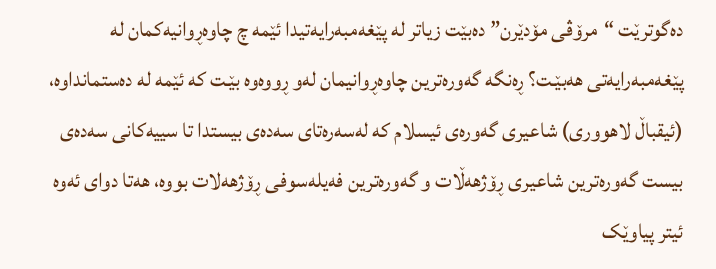دەگوترێت “مرۆڤی مۆدێرن” دەبێت زیاتر لە پێغەمبەرایەتیدا ئێمە چ چاوەڕوانیەکمان لە پێغەمبەرایەتی هەبێـت؟ ڕەنگە گەورەترین چاوەڕوانیمان لەو ڕووەوە بێـت کە ئێمە لە دەستمانداوە، (ئیقباڵ لاهووری) شاعیری گەورەی ئیسلام کە لەسەرەتای سەدەی بیستدا تا سییەکانی سەدەی بیست گەورەترین شاعیری ڕۆژهەڵات و گەورەترین فەیلەسوفی ڕۆژهەلات بووە، هەتا دوای ئەوە ئیتر پیاوێک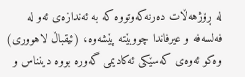لە ڕۆژهەڵات دەرنەکەوتووە کە بە ئەندازەی ئەو لە فەلسەفە و عیرفاندا چووبێتە پێشەوە، (ئیقباڵ لاهووری) وەکو ئەوەی کەسێکی ئەکادیمی گەورە بووە دینناس و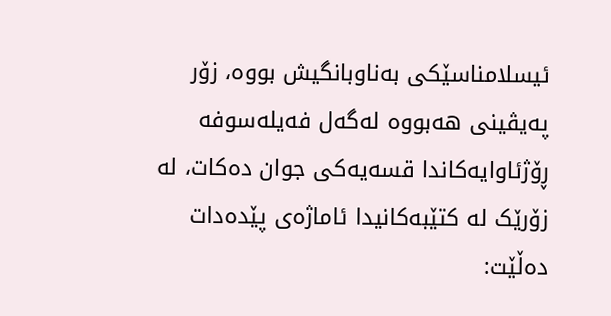ئیسلامناسێکی بەناوبانگیش بووە، زۆر پەیڤینی هەبووە لەگەل فەیلەسوفە ڕۆژئاوایەکاندا قسەیەکی جوان دەکات، لە زۆرێک لە کتێبەکانیدا ئاماژەی پێدەدات دەڵێت: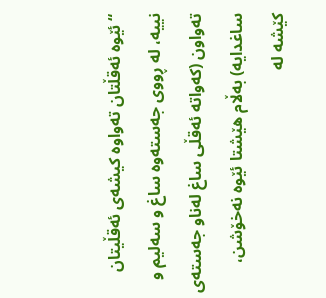“ئێوە ئەقڵتان تەواوە کیشەی ئەقڵیتان نییە، لە ڕووی جەستەوە ساغ و سەلیم و تەواون (کەواتە ئەقڵی ساغ لەناو جەستەى ساغدایە) بەڵام هێشتا ئێوە نەخۆشن، کێشە لە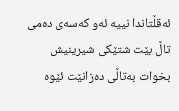ئەقڵتاندا نییە ئەو کەسەی دەمی تاڵ بێت شتێکی شیرینیش بخوات بەتاڵی دەزانێت ئێوە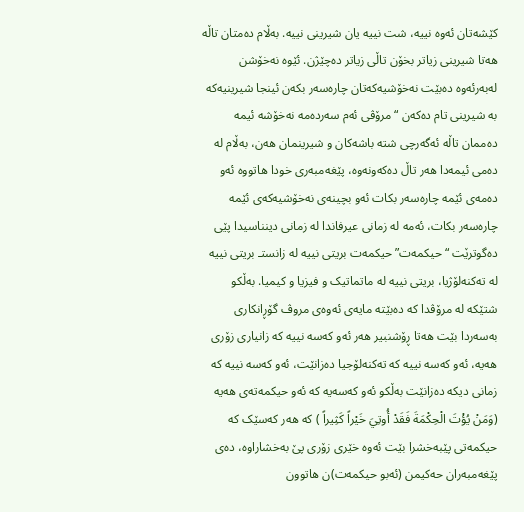کێشەتان ئەوە نییە، شت نییە یان شیرینی نییە. بەڵام دەمتان تاڵە هەتا شیرینی زیاتر بخۆن تاڵی زیاتر دەچێژن. ئێوە نەخۆشن لەبەرئەوە دەبێت نەخۆشیەکەتان چارەسەر بکەن ئینجا شیرینیەکە بە شیرینی تام دەکەن “مرۆڤی ئەم سەردەمە نەخۆشە ئيمە دەممان تاڵە ئەگەرچی شتە باشەکان و شیرینمان هەن، بەڵام لە دەمی ئیمەدا هەر تاڵ دەکەونەوە، پێغەمبەری خودا هاتووە ئەو دەمەی ئێمە چارەسەر بکات ئەو بچینەی نەخۆشیەکەی ئێمە چارەسەر بکات، ئەمە لە زمانی عیرفاندا لە زمانی دینناسیدا پێی دەگوترێت “حیکمەت” حیکمەت بریتی نییە لە زانستـ بریتی نییە لە تەکنەلۆژیا، بریتی نییە لە ماتماتیک و فیزیا و کیمیا. بەڵکو شتێکە لە مرۆڤدا کە دەبێتە مایەی ئەوەی مروڤ گۆڕانکاری بەسەردا بێت هەتا ڕۆشنبیر هەر ئەو کەسە نییە کە زانیاری زۆری هەیە، ئەو کەسە نییە کە تەکنەلۆجیا دەزانێت، ئەو کەسە نییە کە زمانی دیکە دەزانێت بەڵکو ئەو کەسەیە کە ئەو حیکمەتەی هەیە (وَمَنْ يُؤْتَ الْحِكْمَةَ فَقَدْ أُوتِيَ خَيْراً كَثِيراً ) کە هەر کەسێک کە حیکمەتی پێبەخشرا بێت ئەوە خێری زۆری پێ بەخشاراوە، دەی پێغەمبەران حەکیمن (ئەبو حیکمەت)ن هاتوون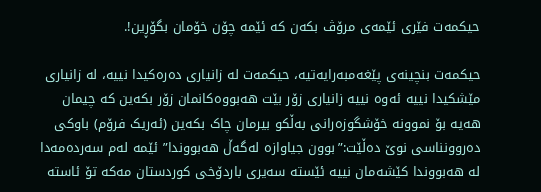حیکمەت فێری ئێمەی مرۆڤ بکەن کە ئێمە چۆن خۆمان بگۆڕین!.

حیکمەت بنچینەی پێغەمبەرایەتیە، حیکمەت لە زانیاری دەرەکیدا نییە، لە زانیاری مێشکیدا نییە ئەوە نییە زانیاری زۆر بێت هەبووەکانمان زۆر بکەین کە چیمان هەیە بۆ نموونە خۆشگوزەرانی بەڵکو بیرمان چاک بکەین (ئه‌ریک فرۆم) باوکی دەروونناسی نوێ دەڵێت:”بوون جیاوازە لەگەڵ هەبووندا” ئێمە لەم سەردەمەدا لە هەبووندا کێشەمان نییە ئێستە سەیری باردۆخی کوردستان مەکە تۆ ئاستە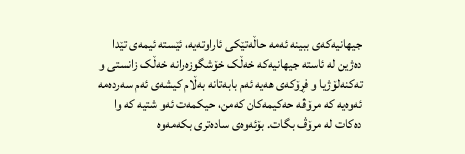جیهانیەکەی ببینە ئەمە حاڵەتێکی ئاراوتەیه‌، ئێستە ئيمەی تێدا دەژین لە ئاستە جیهانیەکە خەڵک خۆشگوزەرانە خەڵک زانستی و تەکنەلۆژیا و فڕۆکەی هەیە ئەم بابەتانە بەڵام کیشەی ئەم سەردەمە ئەوەیە کە مرۆڤە حەکیمەکان کەمن، حیکمەت ئەو شتیە کە وا دەکات لە مرۆڤ بگات. بۆئەوەی سادەتری بکەمەوە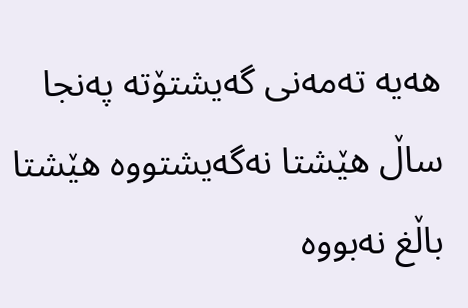هەیە تەمەنی گەیشتۆتە پەنجا ساڵ هێشتا نەگەیشتووە هێشتا باڵغ نه‌بووە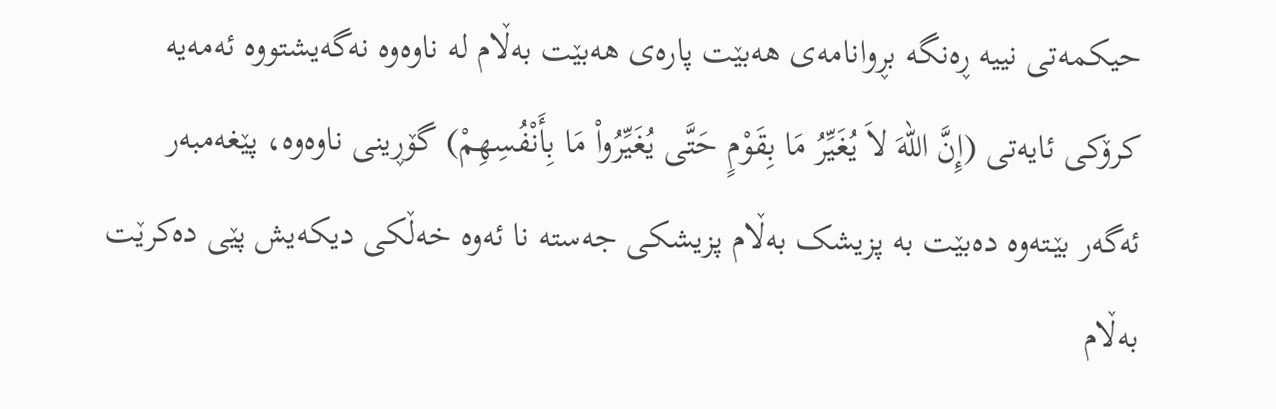حیکمەتی نییە ڕەنگە بڕوانامەی هەبێت پارەی هەبێت بەڵام لە ناوەوە نەگەیشتووە ئەمەیە کرۆکی ئایەتی (إِنَّ اللّهَ لاَ يُغَيِّرُ مَا بِقَوْمٍ حَتَّى يُغَيِّرُواْ مَا بِأَنْفُسِهِمْ) گۆڕینی ناوەوە، پێغەمبەر ئەگەر بێـتەوە دەبێت بە پزیشک بەڵام پزیشکی جەستە نا ئەوە خەڵکی دیکەیش پێی دەکرێت بەڵام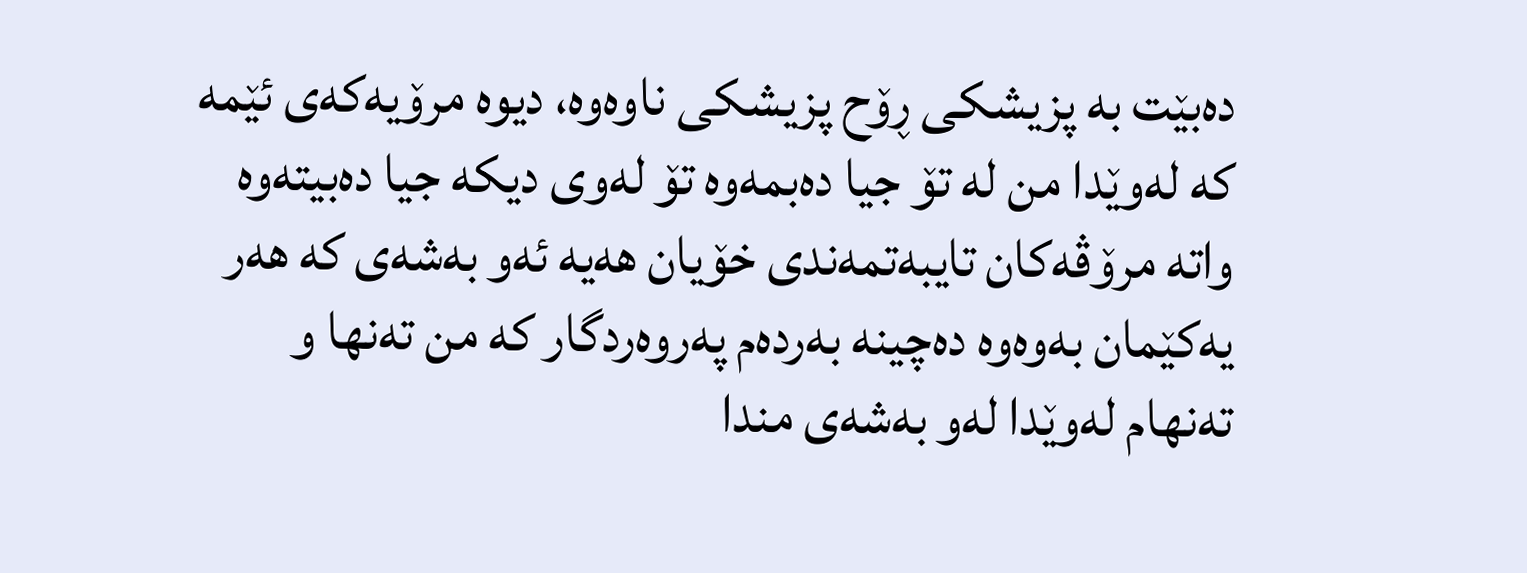دەبێت بە پزیشکی ڕۆح پزیشکی ناوەوە، دیوە مرۆیەکەی ئێمە کە لەوێدا من لە تۆ جیا دەبمەوە تۆ لەوی دیکە جیا دەبیتەوە واتە مرۆڤەکان تایبەتمەندی خۆیان هەیە ئەو بەشەی کە هەر یەکێمان بەوەوە دەچینە بەردەم پەروەردگار کە من تەنها و تەنهام لەوێدا لەو بەشەی مندا